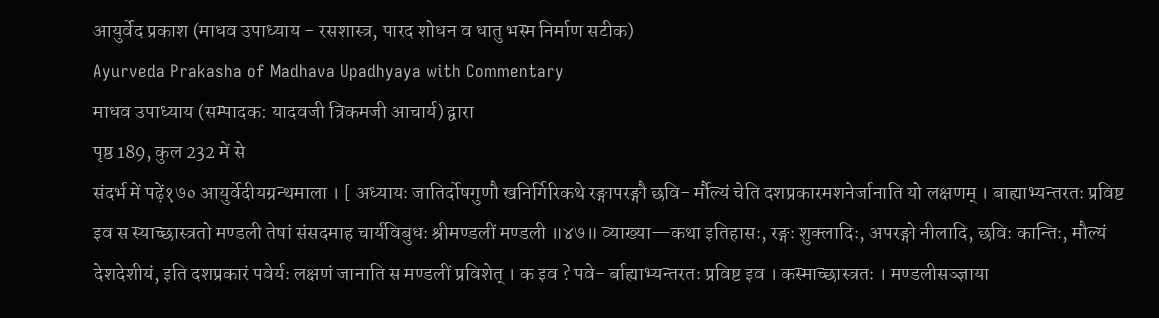आयुर्वेद प्रकाश (माधव उपाध्याय - रसशास्त्र, पारद शोधन व धातु भस्म निर्माण सटीक)
Ayurveda Prakasha of Madhava Upadhyaya with Commentary
माधव उपाध्याय (सम्पादक: यादवजी त्रिकमजी आचार्य) द्वारा
पृष्ठ 189, कुल 232 में से
संदर्भ में पढ़ें१७० आयुर्वेदीयग्रन्थमाला । [ अध्यायः जातिर्दोषगुणौ खनिर्गिरिकथे रङ्गापरङ्गौ छवि- र्मौल्यं चेति दशप्रकारमशनेर्जानाति यो लक्षणम् । बाह्याभ्यन्तरतः प्रविष्ट इव स स्याच्छास्त्रतो मण्डली तेषां संसदमाह चार्यविबुधः श्रीमण्डलीं मण्डली ॥४७॥ व्याख्या—कथा इतिहासः, रङ्गः शुक्लादिः, अपरङ्गो नीलादि, छविः कान्तिः, मौल्यं देशदेशीयं, इति दशप्रकारं पवेर्यः लक्षणं जानाति स मण्डलीं प्रविशेत् । क इव ? पवे- र्बाह्याभ्यन्तरतः प्रविष्ट इव । कस्माच्छास्त्रतः । मण्डलीसञ्ज्ञाया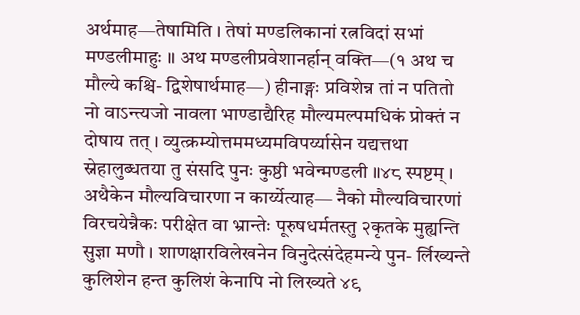अर्थमाह—तेषामिति । तेषां मण्डलिकानां रत्नविदां सभां मण्डलीमाहुः ॥ अथ मण्डलीप्रवेशानर्हान् वक्ति—(१ अथ च मौल्ये कश्चि- द्विशेषार्थमाह—) हीनाङ्गः प्रविशेन्न तां न पतितो नो वाऽन्त्यजो नावला भाण्डाद्यैरिह मौल्यमल्पमधिकं प्रोक्तं न दोषाय तत् । व्युत्क्रम्योत्तममध्यमविपर्य्यासेन यद्यत्तथा स्नेहालुब्धतया तु संसदि पुनः कुष्ठी भवेन्मण्डली ॥४८ स्पष्टम् । अथैकेन मौल्यविचारणा न कार्य्येत्याह— नैको मौल्यविचारणां विरचयेन्नैकः परीक्षेत वा भ्रान्तेः पूरुषधर्मतस्तु २कृतके मुह्यन्ति सुज्ञा मणौ । शाणक्षारविलेखनेन विनुदेत्संदेहमन्ये पुन- र्लिख्यन्ते कुलिशेन हन्त कुलिशं केनापि नो लिख्यते ४९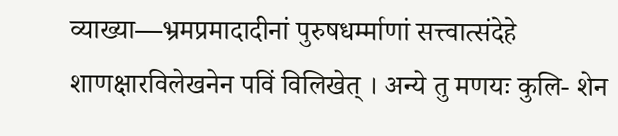व्याख्या—भ्रमप्रमादादीनां पुरुषधर्म्माणां सत्त्वात्संदेहे शाणक्षारविलेखनेन पविं विलिखेत् । अन्ये तु मणयः कुलि- शेन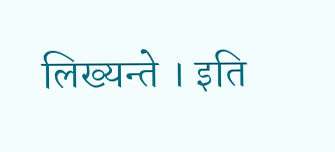लिख्यन्ते । इति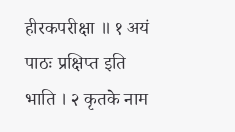हीरकपरीक्षा ॥ १ अयं पाठः प्रक्षिप्त इति भाति । २ कृतके नाम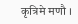कृत्रिमे मणौ ।